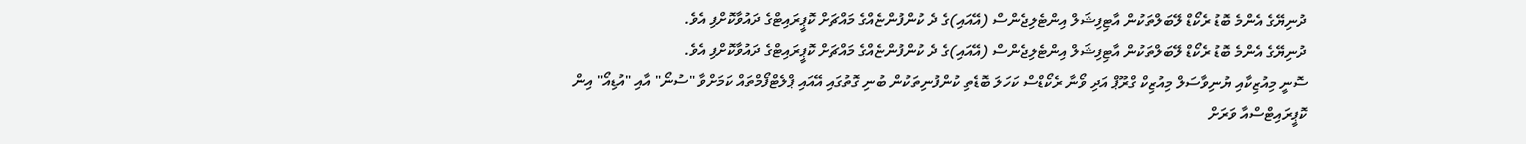ދުނިޔޭގެ އެންމެ ބޮޑު ރެކޯޑް ލޭބަލްތަކުން އާޓިފިޝަލް އިންޓެލިޖެންސް (އޭއައި)ގެ ދެ ކުންފުންޏެއްގެ މައްޗަށް ކޮޕީރައިޓްގެ ދައުވާކޮށްފި އެވެ.
ދުނިޔޭގެ އެންމެ ބޮޑު ރެކޯޑް ލޭބަލްތަކުން އާޓިފިޝަލް އިންޓެލިޖެންސް (އޭއައި)ގެ ދެ ކުންފުންޏެއްގެ މައްޗަށް ކޮޕީރައިޓްގެ ދައުވާކޮށްފި އެވެ.
ސޮނީ މިއުޒިކާއި ޔުނިވާސަލް މިއުޒިކް ގްރޫޕް އަދި ވޯނާ ރެކޯޑްސް ކަހަލަ ބޮޑެތި ކުންފުނިތަކުން ބުނި ގޮތުގައި އޭއައި ޕްލެޓްފޯމްތައް ކަމަށްވާ "ސުނޯ" އާއި "އުޑިއޯ" އިން ކޮޕީރައިޓްސްއާ ވަރަށް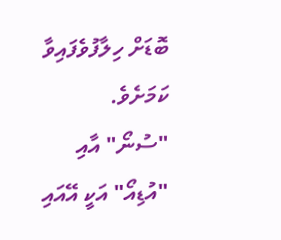ބޮޑަށް ހިލާފުވެފައިވާ ކަމަށެވެ.
"ސުނޯ" އާއި "އުޑިއޯ" އަކީ އޭއައި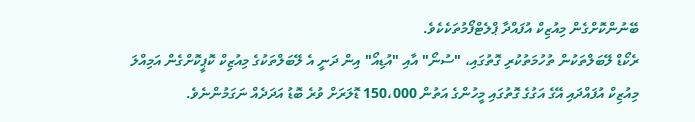ބޭނުންކޮށްގެން މިއުޒިކް އުފައްދާ ޕްލެޓްފޯމުތަކެކެވެ.
ރެކޯޑް ލޭބަލްތަކުން ތުހުމަތުކުރި ގޮތުގައި، "ސުނޯ" އާއި "އުޑިއޯ" އިން ދަނީ އެ ލޭބަލްތަކުގެ މިއުޒިކް ކޮޕީކޮށްގެން އަމިއްލަ މިއުޒިކް އުފައްދައި އޭގެ އަގުގެ ގޮތުގައި މީހުންގެ އަތުން 150،000 ޑޮލަރަށް ވުރެ ބޮޑު އަދަދެއް ނަގަމުންނެވެ.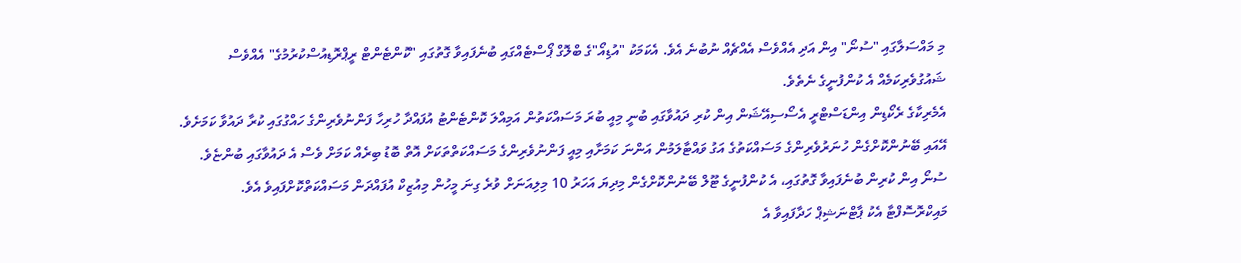މި މައްސަލާގައި "ސުނޯ" އިން އަދި އެއްވެސް އެއްޗެއް ނުބުނެ އެވެ. އެކަމަކު "އުޑިއޯ"ގެ ބްލޮގް ޕޯސްޓެއްގައި ބުނެފައިވާ ގޮތުގައި "ކޮންޓެންޓް ރީޕްރޮޑިއުސްކުރުމުގެ" އެއްވެސް ޝައުގުވެރިކަމެއް އެ ކުންފުނީގެ ނެތެވެ.
އެމެރިކާގެ ރެކޯޑިން އިންޑަސްޓްރީ އެސޯސިއޭޝަން އިން ކުރި ދައުވާގައި ބުނީ މިއީ ބުރަ މަސައްކަތުން އަމިއްލަ ކޮންޓެންޓު އުފައްދާ ހުރިހާ ފަންނުވެރިންގެ ހައްގުގައި ކުރާ ދައުވާ ކަމަށެވެ. އޭއައި ބޭނުންކޮށްގެން ހުނަރުވެރިންގެ މަސައްކަތުގެ އަގު ވައްޓާލަމުން އަންނަ ކަމަށާއި މިއީ ފަންނުވެރިންގެ މަސައްކަތްތަކަށް އޮތް ބޮޑު ބިރެއް ކަމަށް ވެސް އެ ދައުވާގައި ބުންޏެވެ.
ސުނޯ އިން ކުރިން ބުނެފައިވާ ގޮތުގައި، އެ ކުންފުނީގެ ޓޫލް ބޭނުންކޮށްގެން މިދިޔަ އަހަރު 10 މިލިއަނަށް ވުރެ ގިނަ މީހުން މިއުޒިކް އުފައްދަން މަސައްކަތްކޮށްފައިވެ އެވެ. މައިކްރޮސޮފްޓާ އެކު ޕާޓްނަޝިޕް ހަދާފައިވާ އެ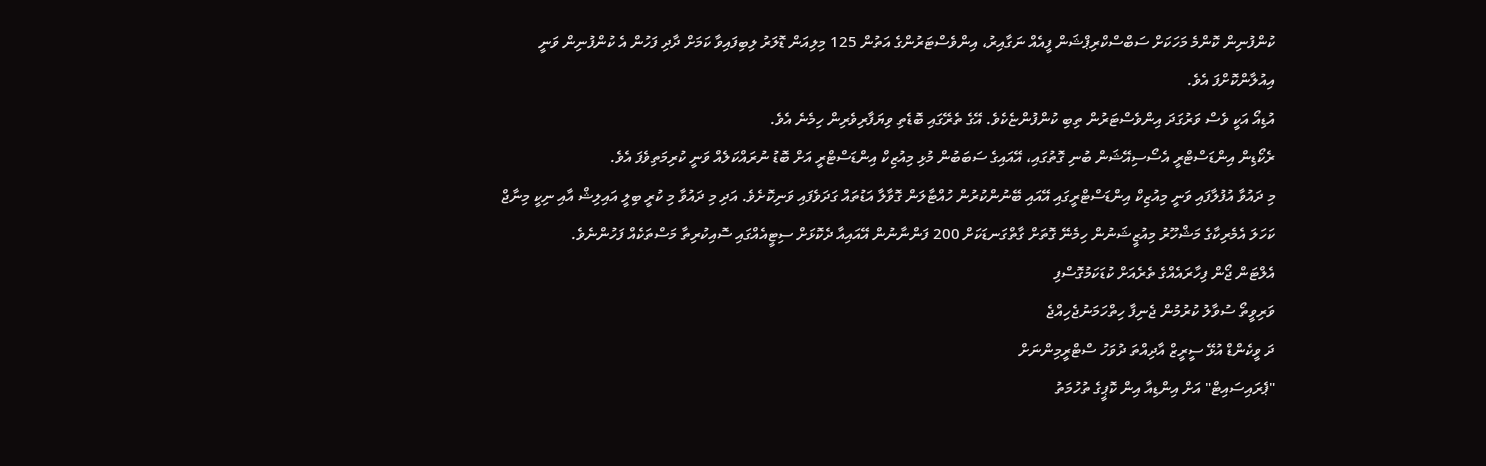ކުންފުނިން ކޮންމެ މަހަކަށް ސަބްސްކްރިޕްޝަން ފީއެއް ނަގާއިރު، އިންވެސްޓަރުންގެ އަތުން 125 މިލިއަން ޑޮލަރު ލިބިފައިވާ ކަމަށް ދާދި ފަހުން އެ ކުންފުނިން ވަނީ އިއުލާންކޮށްފަ އެވެ.
އުޑިއޯ އަކީ ވެސް ވަރުގަދަ އިންވެސްޓަރުން ތިބި ކުންފުންޏެކެވެ. އޭގެ ތެރޭގައި ބޮޑެތި ވިޔަފާރިވެރިން ހިމެނެ އެވެ.
ރެކޯޑިން އިންޑަސްޓްރީ އެސޯސިއޭޝަން ބުނި ގޮތުގައި، އޭއައިގެ ސަބަބުން މުޅި މިއުޒިކް އިންޑަސްޓްރީ އަށް ބޮޑު ނުރައްކަލެއް ވަނީ ކުރިމަތިވެފަ އެވެ.
މި ދައުވާ އުފުލާފައި ވަނީ މިއުޒިކް އިންޑަސްޓްރީގައި އޭއައި ބޭނުންކުރުން ހުއްޓާލަން ގޮވާލާ އަޑުތައް ގަދަވެފައި ވަނިކޮށެވެ. އަދި މި ދައުވާ މި ކުރީ ބިލީ އައިލިޝް އާއި ނިކީ މިނާޖް ކަހަލަ އެމެރިކާގެ މަޝްހޫރު މިއުޒީޝަނުން ހިމެނޭ ގޮތަށް ގާތްގަނޑަކަށް 200 ފަންނާނުން އޭއައިއާ ދެކޮޅަށް ސިޓީއެއްގައި ސޮއިކުރިތާ މަސްތަކެއް ފަހުންނެވެ.
އެލްޓަން ޖޯން ފިހާރައެއްގެ ތެރެއަށް ކުޑަކަމުގޮސްފި
ވަރިވީތޯ ސުވާލު ކުރުމުން ޖެނިފާ ހިތްހަމަނުޖެހިއްޖެ
ދަ ވީކެންޑް އުޅޭ ސީރީޒް އާދިއްތަ ދުވަހު ސްޓްރީމިންނަށް
"ޕެރައިސައިޓް" އަށް އިންޑިއާ އިން ކޮޕީގެ ތުހުމަތު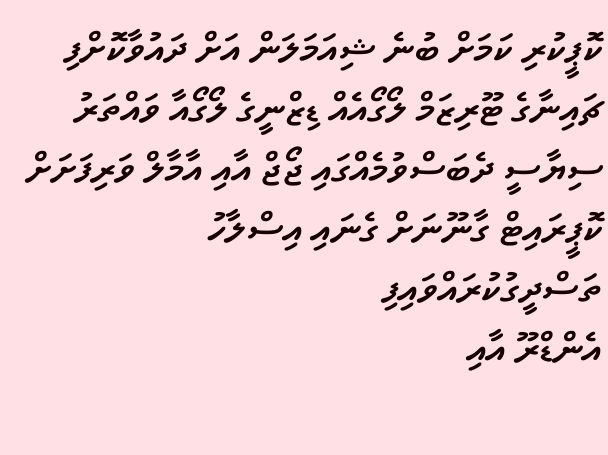ކޮޕީކުރި ކަމަށް ބުނެ ޝިއަމަލަން އަށް ދައުވާކޮށްފި
ޗައިނާގެ ޓޫރިޒަމް ލޯގޯއެއް ޑިޒްނީގެ ލޯގޯއާ ވައްތަރު
ސިޔާސީ ދެބަސްވުމެއްގައި ޖޯޖް އާއި އާމާލް ވަރިފަށަށް
ކޮޕީރައިޓް ގާނޫނަށް ގެނައި އިސްލާހު ތަސްދީގުކުރައްވައިފި
އެންޑްރޫ އާއި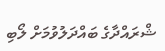ޝްރައްދާގެ ބައްދަލުވުމަށް ލޯބި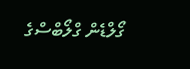ގޯލްޑެން ގްލޯބްސްގެ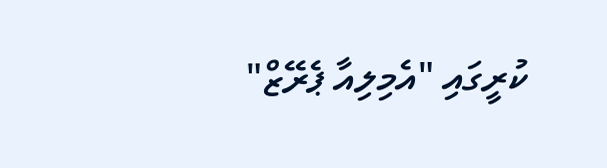ކުރީގައި "އެމިލިއާ ޕެރޭޒް"